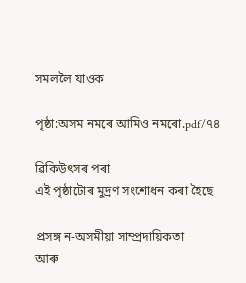সমললৈ যাওক

পৃষ্ঠা:অসম নমৰে আমিও নমৰো.pdf/৭৪

ৱিকিউৎসৰ পৰা
এই পৃষ্ঠাটোৰ মুদ্ৰণ সংশোধন কৰা হৈছে

প্ৰসঙ্গ ন-অসমীয়া সাম্প্ৰদায়িকতা
আৰু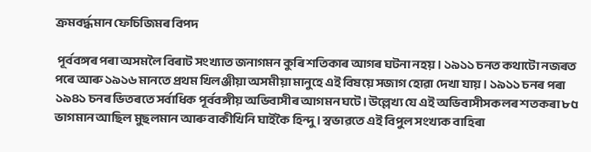ক্ৰমবৰ্দ্ধমান ফেচিজিমৰ বিপদ

 পূৰ্ববঙ্গৰ পৰা অসমলৈ বিৰাট সংখ্যাত জনাগমন কুৰি শতিকাৰ আগৰ ঘটনা নহয়। ১৯১১ চনত কথাটো নজৰত পৰে আৰু ১৯১৬ মানতে প্ৰথম খিলঞ্জীয়া অসমীয়া মানুহে এই বিষয়ে সজাগ হোৱা দেখা যায়। ১৯১১ চনৰ পৰা ১৯৪১ চনৰ ভিতৰতে সৰ্বাধিক পূৰ্ববঙ্গীয় অভিবাসীৰ আগমন ঘটে। উল্লেখ্য যে এই অভিবাসীসকলৰ শতকৰা ৮৫ ভাগমান আছিল মুছলমান আৰু বাকীখিনি ঘাইকৈ হিন্দু। স্বভাৱতে এই বিপুল সংখ্যক বাহিৰা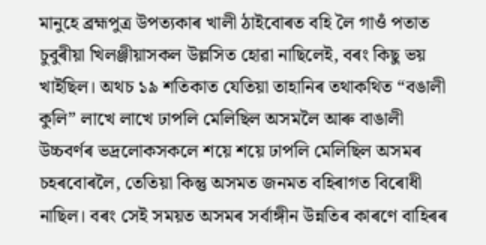মানুহে ব্ৰহ্মপুত্ৰ উপত্যকাৰ খালী ঠাইবোৰত বহি লৈ গাওঁ পতাত চুবুৰীয়া খিলঞ্জীয়াসকল উল্লসিত হোৱা নাছিলেই, বৰং কিছু ভয় খাইছিল। অথচ ১৯ শতিকাত যেতিয়া তাহানিৰ তথাকথিত “বঙালী কুলি” লাখে লাখে ঢাপলি মেলিছিল অসমলৈ আৰু বাঙালী উচ্চবৰ্ণৰ ভদ্ৰলোকসকলে শয়ে শয়ে ঢাপলি মেলিছিল অসমৰ চহৰবোৰলৈ, তেতিয়া কিন্তু অসমত জনমত বহিৰাগত বিৰোধী নাছিল। বৰং সেই সময়ত অসমৰ সৰ্বাঙ্গীন উন্নতিৰ কাৰণে বাহিৰৰ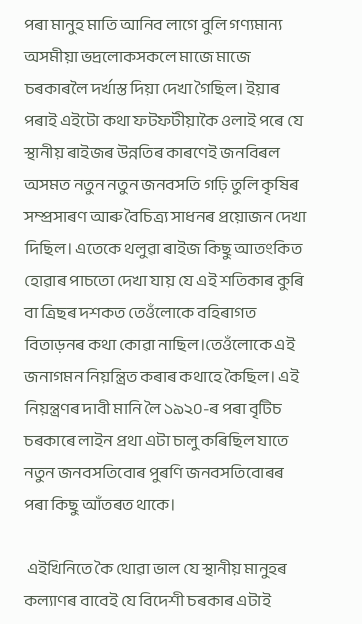পৰা মানুহ মাতি আনিব লাগে বুলি গণ্যমান্য অসমীয়া ভদ্ৰলোকসকলে মাজে মাজে চৰকাৰলৈ দৰ্খাস্ত দিয়া দেখা গৈছিল। ইয়াৰ পৰাই এইটো কথা ফটফটীয়াকৈ ওলাই পৰে যে স্থানীয় ৰাইজৰ উন্নতিৰ কাৰণেই জনবিৰল অসমত নতুন নতুন জনবসতি গঢ়ি তুলি কৃষিৰ সম্প্ৰসাৰণ আৰু বৈচিত্ৰ্য সাধনৰ প্ৰয়োজন দেখা দিছিল। এতেকে থলুৱা ৰাইজ কিছু আতংকিত হোৱাৰ পাচতো দেখা যায় যে এই শতিকাৰ কুৰি বা ত্ৰিছৰ দশকত তেওঁলোকে বহিৰাগত বিতাড়নৰ কথা কোৱা নাছিল।তেওঁলোকে এই জনাগমন নিয়ন্ত্ৰিত কৰাৰ কথাহে কৈছিল। এই নিয়ন্ত্ৰণৰ দাবী মানি লৈ ১৯২০-ৰ পৰা বৃটিচ চৰকাৰে লাইন প্ৰথা এটা চালু কৰিছিল যাতে নতুন জনবসতিবোৰ পুৰণি জনবসতিবোৰৰ পৰা কিছু আঁতৰত থাকে।

 এইখিনিতে কৈ থোৱা ভাল যে স্থানীয় মানুহৰ কল্যাণৰ বাবেই যে বিদেশী চৰকাৰ এটাই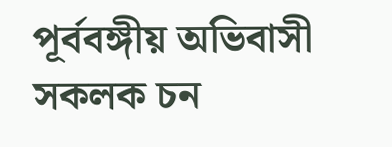পূৰ্ববঙ্গীয় অভিবাসী সকলক চন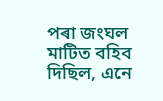পৰা জংঘল মাটিত বহিব দিছিল, এনে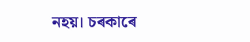নহয়। চৰকাৰে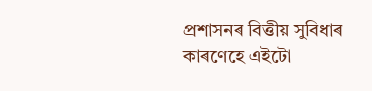প্ৰশাসনৰ বিত্তীয় সুবিধাৰ কাৰণেহে এইটো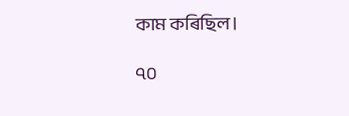কাম কৰিছিল।

৭০